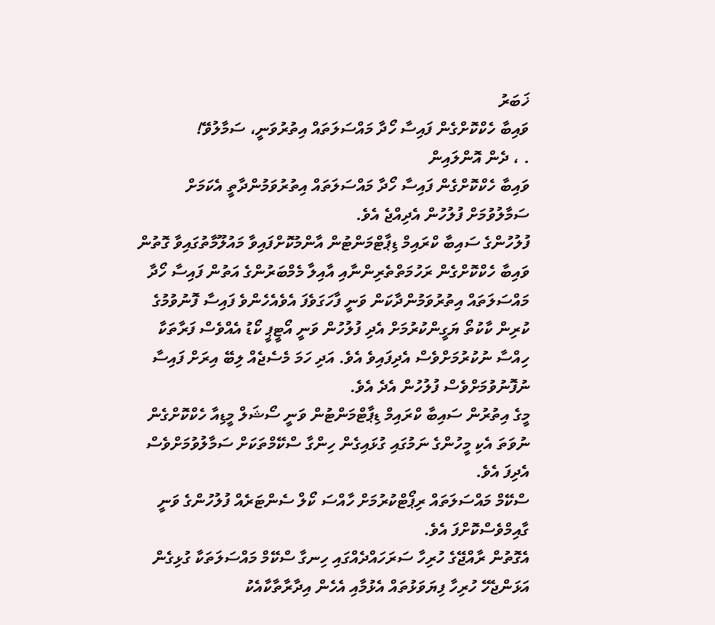ޚަބަރު
ވައިބާ ހެކްކޮށްގެން ފައިސާ ހޯދާ މައްސަލަތައް އިތުރުވަނީ، ސަމާލުވޭ!
. ، ދެން އޮންލައިން
ވައިބާ ހެކްކޮށްގެން ފައިސާ ހޯދާ މައްސަލަތައް އިތުރުވަމުންދާތީ އެކަމަށް ސަމާލުވުމަށް ފުލުހުން އެދިއްޖެ އެވެ.
ފުލުހުންގެ ސައިބާ ކްރައިމް ޑިޕާޓްމަންޓުން އާންމުކޮށްފައިވާ މައުލޫމާތުގައިވާ ގޮތުން ވައިބާ ހެކްކޮށްގެން ރަހުމަތްތެރިންނާއި އާއިލާ މެމްބަރުންގެ އަތުން ފައިސާ ހޯދާ މައްސަލަތައް އިތުރުވަމުންދާކަން ވަނީ ފާހަގަވެފަ އެވެއެހެންވެ ފައިސާ ފޮނުވުމުގެ ކުރިން ކާކުތޯ ޔަގީންކުރުމަށް އެދި ފުލުހުން ވަނީ އޯޓީޕީ ކޯޑު އެއްވެސް ފަރާތަކާ ހިއްސާ ނުކުރުމަށްވެސް އެދިފައިވެ އެވެ. އަދި ހަމަ މެސެޖެއް ލިބޭ އިރަށް ފައިސާ ނުފޮނުވުމަށްވެސް ފުލުހުން އެދެ އެވެ.
މީގެ އިތުރުން ސައިބާ ކްރައިމް ޑިޕާޓްމަންޓުން ވަނީ ސޯޝަލް މީޑިއާ ހެކްކޮށްގެން ނުވަތަ އެކި މީހުންގެ ނަމުގައި ގުޅައިގެން ހިންގާ ސްކޭމްތަކަށް ސަމާލުވުމަށްވެސް އެދިފަ އެވެ.
ސްކޭމް މައްސަލަތައް ރިޕޯޓްކުރުމަށް ހާއްސަ ކޯލް ސެންޓަރެއް ފުލުހުންގެ ވަނީ ގާއިމްވެސްކޮށްފަ އެވެ.
އެގޮތުން ރާއްޖޭގެ ހުރިހާ ސަރަހައްދެއްގައި ހިނގާ ސްކޭމް މައްސަލަތަކާ ގުޅިގެން އަޅަންޖެހޭ ހުރިހާ ފިޔަވަޅުތައް އެޅުމާއި އެހެން އިދާރާތާކާއެކު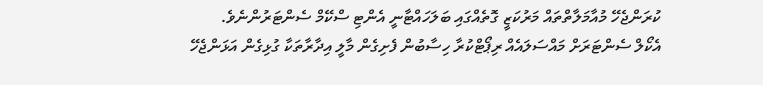ކުރަންޖެހޭ މުއާމަލާތްތައް މަރުކަޒީ ގޮތެއްގައި ބަލަހައްޓާނީ އެންޓި ސްކޭމް ސެންޓަރުންނެވެ.
އެކޯލް ސެންޓަރަށް މައްސަލައެއް ރިޕޯޓްކުރާ ހިސާބުން ފެށިގެން މާލީ އިދާރާތަކާ ގުޅިގެން އަޅަންޖެހޭ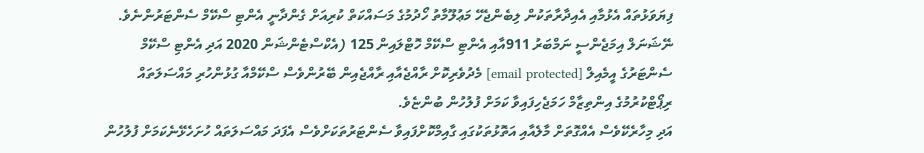ފިޔަވަޅުތައް އެޅުމާއި އެއިދާރާތަކުން ލިބެންޖެހޭ މަޢުލޫމާތު ހޯދުމުގެ މަސައްކަތް ކުރިއަށް ގެންދާނީ އެންޓި ސްކޭމް ސެންޓަރުންނެވެ.
ނޭޝަނަލް އިމަޖެންސީ ނަމްބަރު 911އާއި އެންޓި ސްކޭމް ހޮޓްލައިން 125 (އެކްސްޓެންޝަން 2020 އަދި އެންޓި ސްކޭމް ސެންޓަރުގެ އީމެއިލް [email protected] މެދުވެރިކޮށް ރާއްޖެއާއި ރާއްޖެއިން ބޭރުންވެސް ސްކޭމްއާ ގުޅުންހުރި މައްސަލަތައް ރިޕޯޓްކުރުމުގެ އިންތިޒާމް ހަމަޖެހިފައިވާ ކަމަށް ފުލުހުން ބުންޏެވެ.
އަދި މިހާރެކޭވެސް އެއްގޮތަށް މާލެއާއި އަތޮޅުތަކުގައި ގާއިމްކޮށްފައިވާ ސެންޓަރުތަކަށްވެސް އެފަދަ މައްސަލަތައް ހުށަހެޅޭނެކަމަށް ފުލުހުން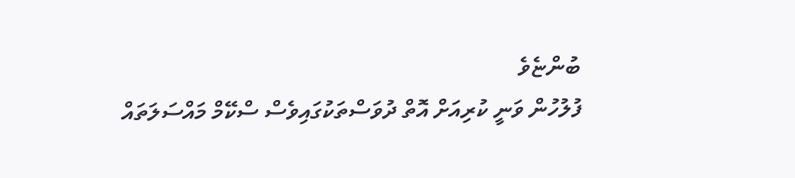ބުންޏެވެ
ފުލުހުން ވަނީ ކުރިއަށް އޮތް ދުވަސްތަކުގައިވެސް ސްކޭމް މައްސަލަތައް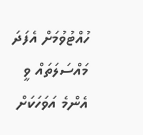ހުއްޓުވުމަށް އެފަދަ މައްސަލަތައް ވީ އެންމެ އަވަހަކަށް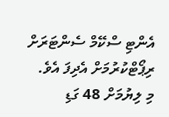އެންޓި ސްކޭމް ސެންޓަރަށް ރިޕޯޓްކުރުމަށް އެދިފަ އެވެ.
މި ލިޔުމަށް 48 ގަޑި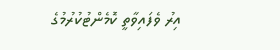އިރު ވެފައިވާތީ ކޮމެންޓުކުރުމުގެ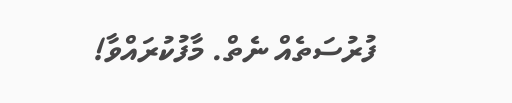ފުރުސަތެއް ނެތް. މާފުކުރައްވާ!